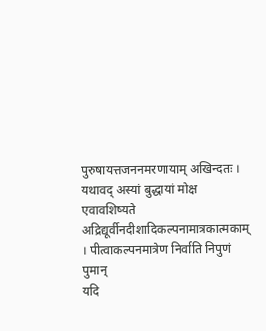पुरुषायत्तजननमरणायाम् अखिन्दतः । यथावद् अस्यां बुद्धायां मोक्ष एवावशिष्यते
अद्रिद्यूर्वीनदीशादिकल्पनामात्रकात्मकाम् । पीत्वाकल्पनमात्रेण निर्वाति निपुणं पुमान्
यदि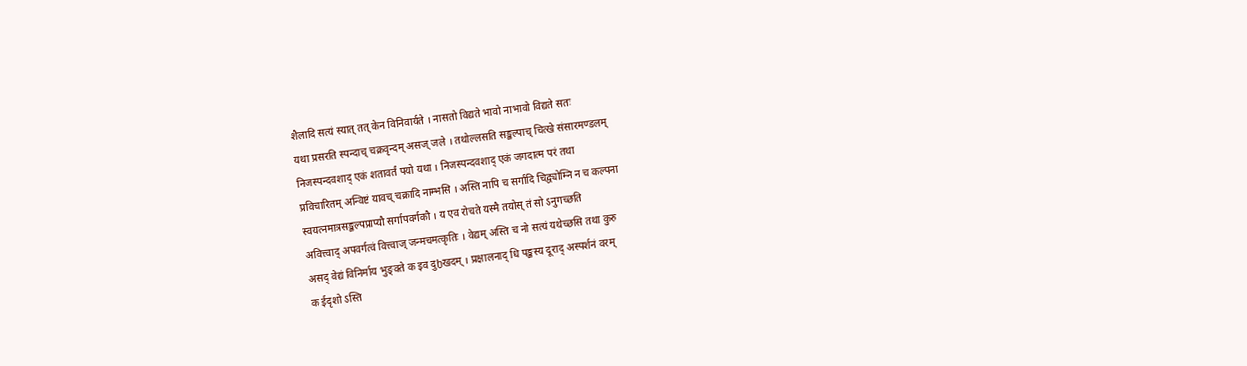शैलादि सत्यं स्यात् तत् केन विनिवार्यते । नासतो विद्यते भावो नाभावो विद्यते सतः
यथा प्रसरति स्पन्दाच् चक्रवृन्दम् असज् जले । तथोल्लसति सङ्कल्पाच् चित्खे संसारमण्डलम्
निजस्पन्दवशाद् एकं शतावर्तं पयो यथा । निजस्पन्दवशाद् एकं जगदात्म परं तथा
प्रविचारितम् अन्विष्टं यावच् चक्रादि नाम्भसि । अस्ति नापि च सर्गादि चिद्व्योम्नि न च कल्पना
स्वयत्नमात्रसङ्कल्पप्राप्यौ सर्गापवर्गकौ । य एव रोचते यस्मै तयोस् तं सो ऽनुगच्छति
अवित्त्वाद् अपवर्गत्वं वित्त्वाज् जन्मचमत्कृतिः । वेद्यम् अस्ति च नो सत्यं यथेच्छसि तथा कुरु
असद् वेद्यं विनिर्माय भुङ्क्ते क इव दुẖखदम् । प्रक्षालनाद् धि पङ्कस्य दूराद् अस्पर्शनं वरम्
क ईदृशो ऽस्ति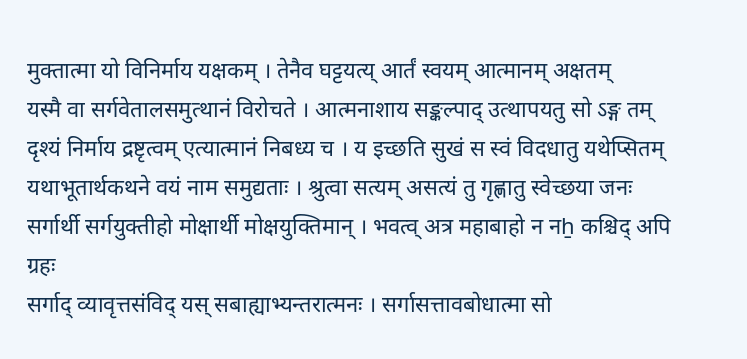मुक्तात्मा यो विनिर्माय यक्षकम् । तेनैव घट्टयत्य् आर्तं स्वयम् आत्मानम् अक्षतम्
यस्मै वा सर्गवेतालसमुत्थानं विरोचते । आत्मनाशाय सङ्कल्पाद् उत्थापयतु सो ऽङ्ग तम्
दृश्यं निर्माय द्रष्टृत्वम् एत्यात्मानं निबध्य च । य इच्छति सुखं स स्वं विदधातु यथेप्सितम्
यथाभूतार्थकथने वयं नाम समुद्यताः । श्रुत्वा सत्यम् असत्यं तु गृह्णातु स्वेच्छया जनः
सर्गार्थी सर्गयुक्तीहो मोक्षार्थी मोक्षयुक्तिमान् । भवत्व् अत्र महाबाहो न नẖ कश्चिद् अपि ग्रहः
सर्गाद् व्यावृत्तसंविद् यस् सबाह्याभ्यन्तरात्मनः । सर्गासत्तावबोधात्मा सो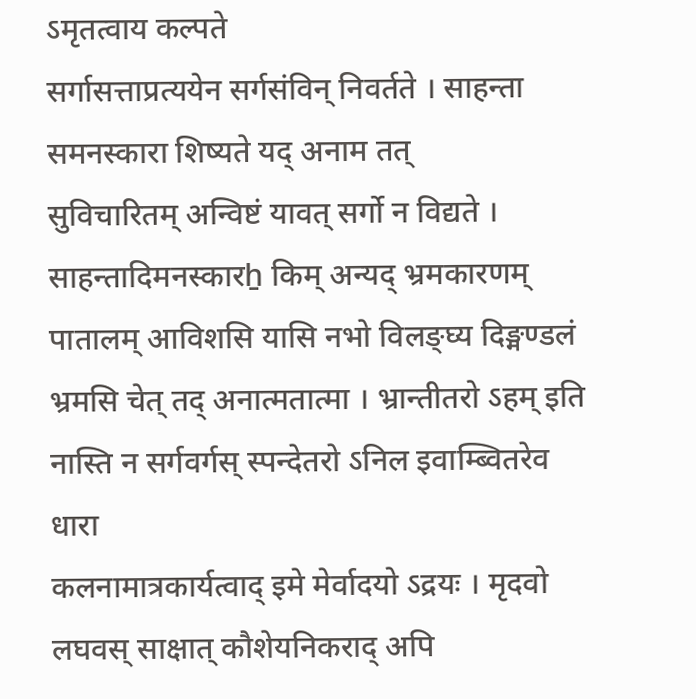ऽमृतत्वाय कल्पते
सर्गासत्ताप्रत्ययेन सर्गसंविन् निवर्तते । साहन्ता समनस्कारा शिष्यते यद् अनाम तत्
सुविचारितम् अन्विष्टं यावत् सर्गो न विद्यते । साहन्तादिमनस्कारẖ किम् अन्यद् भ्रमकारणम्
पातालम् आविशसि यासि नभो विलङ्घ्य दिङ्मण्डलं भ्रमसि चेत् तद् अनात्मतात्मा । भ्रान्तीतरो ऽहम् इति नास्ति न सर्गवर्गस् स्पन्देतरो ऽनिल इवाम्ब्वितरेव धारा
कलनामात्रकार्यत्वाद् इमे मेर्वादयो ऽद्रयः । मृदवो लघवस् साक्षात् कौशेयनिकराद् अपि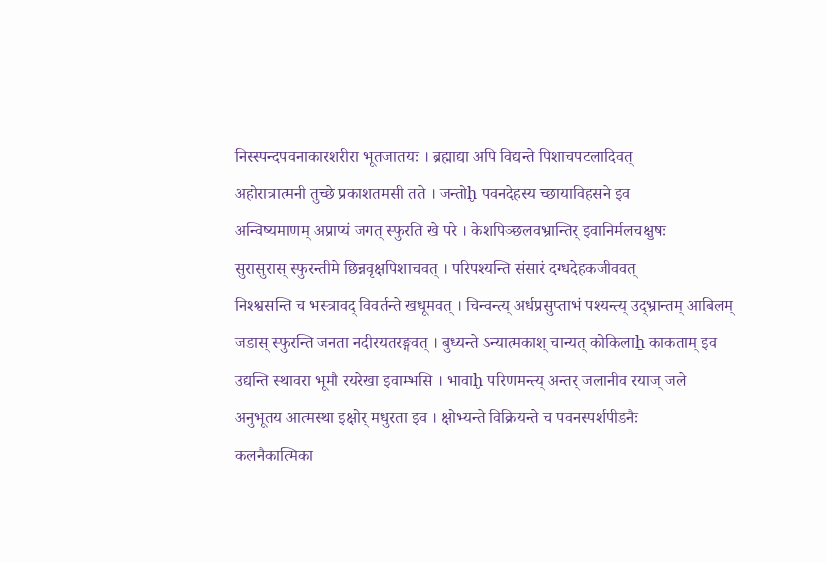निस्स्पन्दपवनाकारशरीरा भूतजातयः । ब्रह्माद्या अपि विद्यन्ते पिशाचपटलादिवत्
अहोरात्रात्मनी तुच्छे प्रकाशतमसी तते । जन्तोḫ पवनदेहस्य च्छायाविहसने इव
अन्विष्यमाणम् अप्राप्यं जगत् स्फुरति खे परे । केशपिञ्छलवभ्रान्तिर् इवानिर्मलचक्षुषः
सुरासुरास् स्फुरन्तीमे छिन्नवृक्षपिशाचवत् । परिपश्यन्ति संसारं दग्धदेहकजीववत्
निश्श्वसन्ति च भस्त्रावद् विवर्तन्ते खधूमवत् । चिन्वन्त्य् अर्धप्रसुप्ताभं पश्यन्त्य् उद्भ्रान्तम् आबिलम्
जडास् स्फुरन्ति जनता नदीरयतरङ्गवत् । बुध्यन्ते ऽन्यात्मकाश् चान्यत् कोकिलाẖ काकताम् इव
उद्यन्ति स्थावरा भूमौ रयरेखा इवाम्भसि । भावाḫ परिणमन्त्य् अन्तर् जलानीव रयाज् जले
अनुभूतय आत्मस्था इक्षोर् मधुरता इव । क्षोभ्यन्ते विक्रियन्ते च पवनस्पर्शपीडनैः
कलनैकात्मिका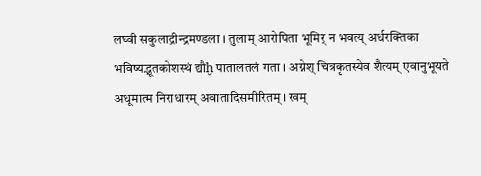लघ्वी सकुलाद्रीन्द्रमण्डला । तुलाम् आरोपिता भूमिर् न भवत्य् अर्धरक्तिका
भविष्यद्भूतकोशस्थं द्यौḫ पातालतलं गता । अग्नेश् चित्रकृतस्येव शैत्यम् एवानुभूयते
अधूमात्म निराधारम् अवातादिसमीरितम् । खम्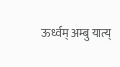ऊर्ध्वम् अम्बु यात्य्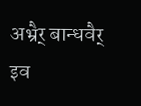अभ्रैर् बान्धवैर् इव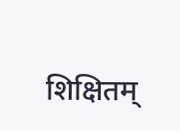शिक्षितम्